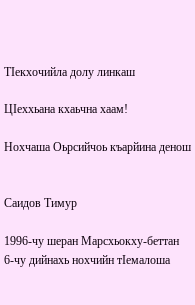ТIекхочийла долу линкаш

ЦIеххьана кхаьчна хаам!

Нохчаша Оьрсийчоь къарйина денош


Саидов Тимур

1996-чу шеран Марсхьокху-беттан 6-чу дийнахь нохчийн тIемалоша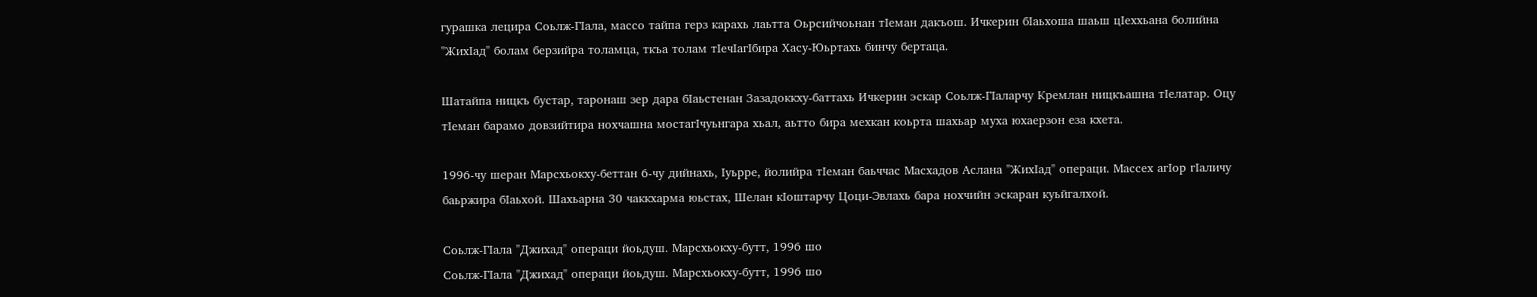гурашка лецира Соьлж-ГIала, массо тайпа герз карахь лаьтта Оьрсийчоьнан тIеман дакъош. Ичкерин бIаьхоша шаьш цIеххьана болийна "ЖихIад" болам берзийра толамца, ткъа толам тIечIагIбира Хасу-Юьртахь бинчу бертаца.

Шатайпа ницкъ бустар, таронаш зер дара бIаьстенан Зазадоккху-баттахь Ичкерин эскар Соьлж-ГIаларчу Кремлан ницкъашна тIелатар. Оцу тIеман барамо довзийтира нохчашна мостагIчуьнгара хьал, аьтто бира мехкан коьрта шахьар муха юхаерзон еза кхета.

1996-чу шеран Марсхьокху-беттан 6-чу дийнахь, Iуьрре, йолийра тIеман баьччас Масхадов Аслана "ЖихIад" операци. Массех агIор гIаличу баьржира бIаьхой. Шахьарна 30 чаккхарма юьстах, Шелан кIоштарчу Цоци-Эвлахь бара нохчийн эскаран куьйгалхой.

Соьлж-ГIала "Джихад" операци йоьдуш. Марсхьокху-бутт, 1996 шо
Соьлж-ГIала "Джихад" операци йоьдуш. Марсхьокху-бутт, 1996 шо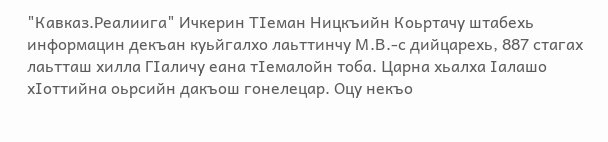"Кавказ.Реалиига" Ичкерин ТIеман Ницкъийн Коьртачу штабехь информацин декъан куьйгалхо лаьттинчу М.В.-с дийцарехь, 887 стагах лаьтташ хилла ГIаличу еана тIемалойн тоба. Царна хьалха Iалашо хIоттийна оьрсийн дакъош гонелецар. Оцу некъо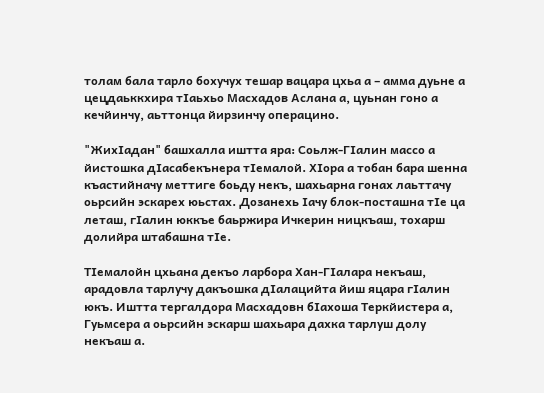толам бала тарло бохучух тешар вацара цхьа а – амма дуьне а цецдаьккхира тIаьхьо Масхадов Аслана а, цуьнан гоно а кечйинчу, аьттонца йирзинчу операцино.

"ЖихIадан" башхалла иштта яра: Соьлж-ГIалин массо а йистошка дIасабекънера тIемалой. ХIора а тобан бара шенна къастийначу меттиге боьду некъ, шахьарна гонах лаьттачу оьрсийн эскарех юьстах. Дозанехь Iачу блок-посташна тIе ца леташ, гIалин юккъе баьржира Ичкерин ницкъаш, тохарш долийра штабашна тIе.

ТIемалойн цхьана декъо ларбора Хан-ГIалара некъаш, арадовла тарлучу дакъошка дIалацийта йиш яцара гIалин юкъ. Иштта тергалдора Масхадовн бIахоша Теркйистера а, Гуьмсера а оьрсийн эскарш шахьара дахка тарлуш долу некъаш а.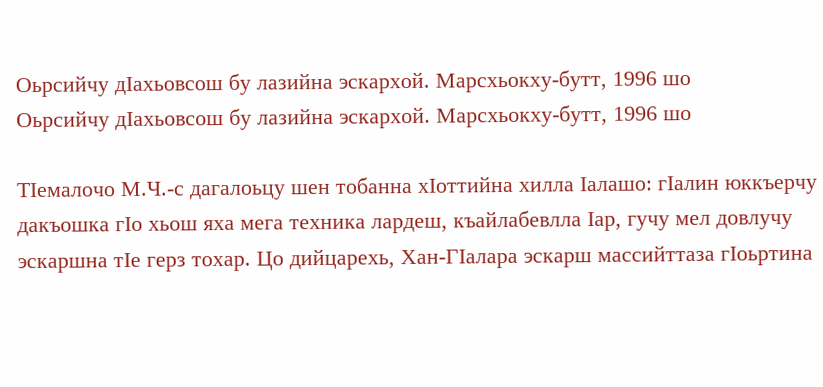Оьрсийчу дIахьовсош бу лазийна эскархой. Марсхьокху-бутт, 1996 шо
Оьрсийчу дIахьовсош бу лазийна эскархой. Марсхьокху-бутт, 1996 шо

ТIемалочо М.Ч.-с дагалоьцу шен тобанна хIоттийна хилла Iалашо: гIалин юккъерчу дакъошка гIо хьош яха мега техника лардеш, къайлабевлла Iар, гучу мел довлучу эскаршна тIе герз тохар. Цо дийцарехь, Хан-ГIалара эскарш массийттаза гIоьртина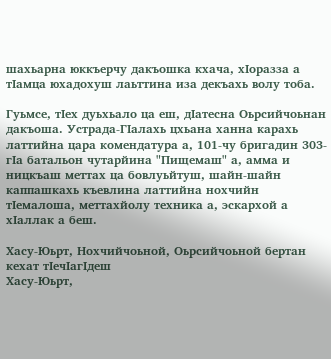шахьарна юккъерчу дакъошка кхача, хIоразза а тIамца юхадохуш лаьттина иза декъахь волу тоба.

Гуьмсе, тIех дуьхьало ца еш, дIатесна Оьрсийчоьнан дакъоша. Устрада-ГIалахь цхьана ханна карахь латтийна цара комендатура а, 101-чу бригадин 303-гIа батальон чутарйина "Пищемаш" а, амма и ницкъаш меттах ца бовлуьйтуш, шайн-шайн каппашкахь къевлина латтийна нохчийн тIемалоша, меттахйолу техника а, эскархой а хIаллак а беш.

Хасу-Юьрт, Нохчийчоьной, Оьрсийчоьной бертан кехат тIечIагIдеш
Хасу-Юьрт,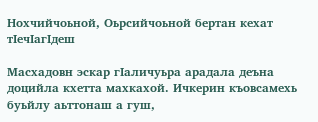Нохчийчоьной, Оьрсийчоьной бертан кехат тIечIагIдеш

Масхадовн эскар гIаличуьра арадала деъна доцийла кхетта махкахой. Ичкерин къовсамехь буьйлу аьттонаш а гуш,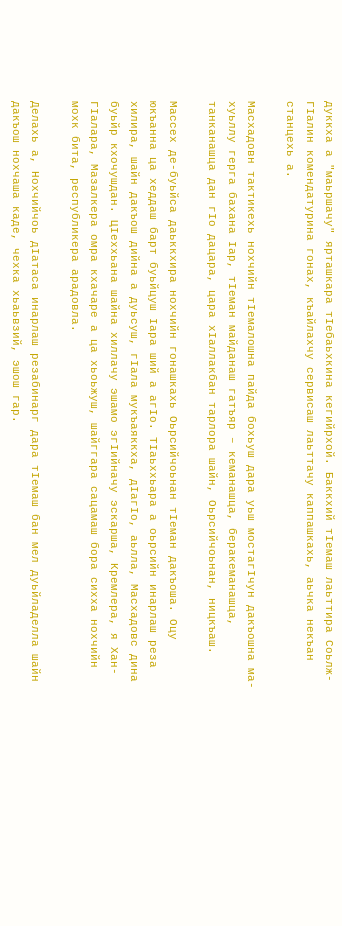дуккха а "маьршачу" ярташкара тIебаьхкина кегийрхой. Баккхий тIемаш лаьттира Соьлж-ГIалин комендатурина гонах, къайлахчу сервисаш лаьттачу каппашкахь, аьчка некъан станцехь а.

Масхадовн тактикехь нохчийн тIемалошна пайда бохьуш дара уьш мостагIчун дакъошна ма-хуьллу герга бахана Iар, тIеман майданаш гатъяр – кеманашца, беракеманашца, танканашца дан гIо дацара, цара хIаллакбан тарлора шайн, Оьрсийчоьнан, ницкъаш.

Массех де-буьйса даьккхира нохчийн гонашкахь Оьрсийчоьнан тIеман дакъоша. Оцу юкъанна ца хеддаш барт буьйцуш Iара ший а агIо. ТIаьххьара а оьрсийн инарлаш реза хилира, шайн дакъош дийна а дуьсуш, гIала мукъаяккха, дIагIо, аьлла, Масхадовс дина буьйр кхочушдан. ЦIеххьана шайна хиллачу эшамо эгIийначу эскарша, Кремлера, я Хан-ГIалара, Мазалкера омра кхачаре а ца хьоьжуш, шайггара сацамаш бора сихха нохчийн мохк бита, республикера арадовла.

Делахь а, Нохчийчоь дIатаса инарлаш резабинарг дара тIемаш бан мел дуьйладелла шайн дакъош нохчаша каде, чехка хьаьвзий, эшош гар.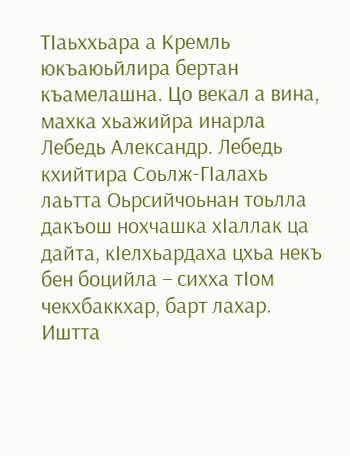ТIаьххьара а Кремль юкъаюьйлира бертан къамелашна. Цо векал а вина, махка хьажийра инарла Лебедь Александр. Лебедь кхийтира Соьлж-ГIалахь лаьтта Оьрсийчоьнан тоьлла дакъош нохчашка хIаллак ца дайта, кIелхьардаха цхьа некъ бен боцийла – сихха тIом чекхбаккхар, барт лахар. Иштта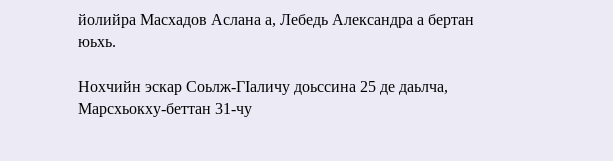йолийра Масхадов Аслана а, Лебедь Александра а бертан юьхь.

Нохчийн эскар Соьлж-ГIаличу доьссина 25 де даьлча, Марсхьокху-беттан 31-чу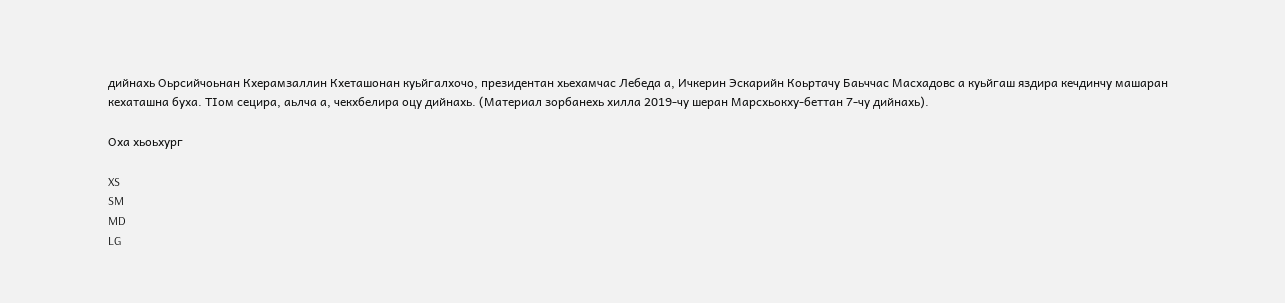дийнахь Оьрсийчоьнан Кхерамзаллин Кхеташонан куьйгалхочо, президентан хьехамчас Лебеда а, Ичкерин Эскарийн Коьртачу Баьччас Масхадовс а куьйгаш яздира кечдинчу машаран кехаташна буха. ТIом сецира, аьлча а, чекхбелира оцу дийнахь. (Материал зорбанехь хилла 2019-чу шеран Марсхьокху-беттан 7-чу дийнахь).

Оха хьоьхург

XS
SM
MD
LG